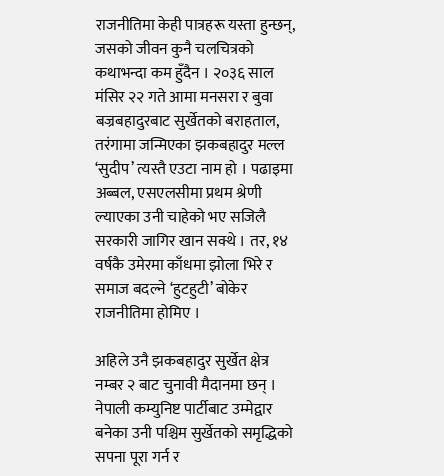राजनीतिमा केही पात्रहरू यस्ता हुन्छन्, जसको जीवन कुनै चलचित्रको कथाभन्दा कम हुँदैन । २०३६ साल मंसिर २२ गते आमा मनसरा र बुवा बज्रबहादुरबाट सुर्खेतको बराहताल, तरंगामा जन्मिएका झकबहादुर मल्ल ‘सुदीप’ त्यस्तै एउटा नाम हो । पढाइमा अब्बल, एसएलसीमा प्रथम श्रेणी ल्याएका उनी चाहेको भए सजिलै सरकारी जागिर खान सक्थे । तर, १४ वर्षकै उमेरमा काँधमा झोला भिरे र समाज बदल्ने ‘हुटहुटी’ बोकेर राजनीतिमा होमिए ।

अहिले उनै झकबहादुर सुर्खेत क्षेत्र नम्बर २ बाट चुनावी मैदानमा छन् । नेपाली कम्युनिष्ट पार्टीबाट उम्मेद्वार बनेका उनी पश्चिम सुर्खेतको समृद्धिको सपना पूरा गर्न र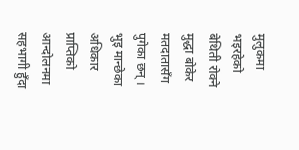मुलुकमा भइरहेको बेथिती रोक्ने मुद्धा बोकेर मतदातासँग पुगेका छन् । भुइ मान्छेका अधिकार प्राप्तिको आन्दोलनमा सहभागी हुँदा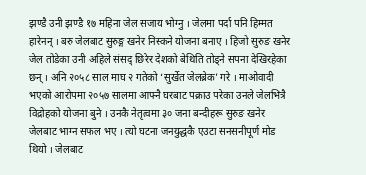झण्डै उनी झण्डै १७ महिना जेल सजाय भोग्नु । जेलमा पर्दा पनि हिम्मत हारेनन् । बरु जेलबाट सुरुङ्ग खनेर निस्कने योजना बनाए । हिजो सुरुङ खनेर जेल तोडेका उनी अहिले संसद् छिरेर देशको बेथिति तोड्ने सपना देखिरहेका छन् । अनि २०५८ साल माघ २ गतेको ‘सुर्खेत जेलब्रेक’ गरे । माओवादी भएको आरोपमा २०५७ सालमा आफ्नै घरबाट पक्राउ परेका उनले जेलभित्रै विद्रोहको योजना बुने । उनकै नेतृत्वमा ३० जना बन्दीहरू सुरुङ खनेर जेलबाट भाग्न सफल भए । त्यो घटना जनयुद्धकै एउटा सनसनीपूर्ण मोड थियो । जेलबाट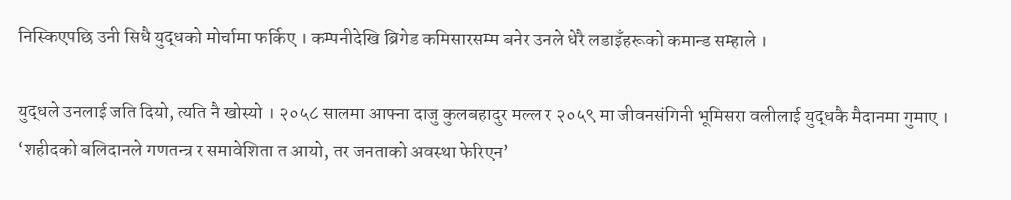निस्किएपछि उनी सिधै युद्धको मोर्चामा फर्किए । कम्पनीदेखि ब्रिगेड कमिसारसम्म बनेर उनले धेरै लडाइँहरूको कमान्ड सम्हाले ।

युद्धले उनलाई जति दियो, त्यति नै खोस्यो । २०५८ सालमा आफ्ना दाजु कुलबहादुर मल्ल र २०५९ मा जीवनसंगिनी भूमिसरा वलीलाई युद्धकै मैदानमा गुमाए । ‘शहीदको बलिदानले गणतन्त्र र समावेशिता त आयो, तर जनताको अवस्था फेरिएन’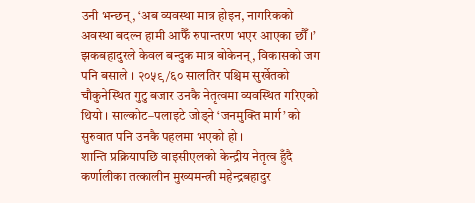उनी भन्छन्, ‘अब व्यवस्था मात्र होइन, नागरिकको अवस्था बदल्न हामी आफैँ रुपान्तरण भएर आएका छौँ ।’
झकबहादुरले केवल बन्दुक मात्र बोकेनन्, विकासको जग पनि बसाले । २०५९/६० सालतिर पश्चिम सुर्खेतको चौकुनेस्थित गुटु बजार उनकै नेतृत्वमा व्यवस्थित गरिएको थियो । साल्कोट–पलाइटे जोड्ने ‘जनमुक्ति मार्ग’ को सुरुवात पनि उनकै पहलमा भएको हो ।
शान्ति प्रक्रियापछि वाइसीएलको केन्द्रीय नेतृत्व हुँदै कर्णालीका तत्कालीन मुख्यमन्त्री महेन्द्रबहादुर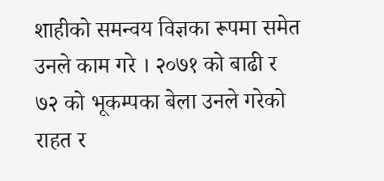शाहीको समन्वय विज्ञका रूपमा समेत उनले काम गरे । २०७१ को बाढी र ७२ को भूकम्पका बेला उनले गरेको राहत र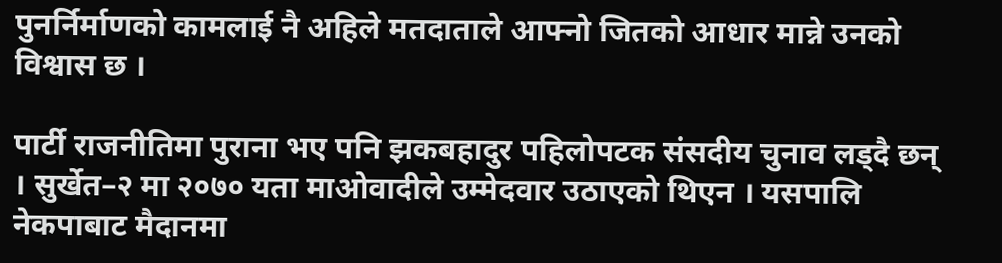पुनर्निर्माणको कामलाई नै अहिले मतदाताले आफ्नो जितको आधार मान्ने उनको विश्वास छ ।

पार्टी राजनीतिमा पुराना भए पनि झकबहादुर पहिलोपटक संसदीय चुनाव लड्दै छन् । सुर्खेत–२ मा २०७० यता माओवादीले उम्मेदवार उठाएको थिएन । यसपालि नेकपाबाट मैदानमा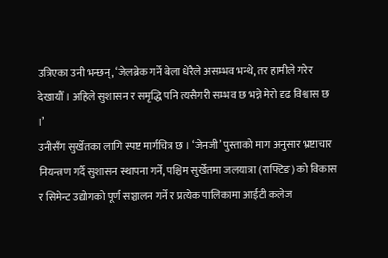उत्रिएका उनी भन्छन्, ‘जेलब्रेक गर्ने बेला धेरैले असम्भव भन्थे, तर हामीले गरेर देखायौँ । अहिले सुशासन र समृद्धि पनि त्यसैगरी सम्भव छ भन्ने मेरो दृढ विश्वास छ ।’
उनीसँग सुर्खेतका लागि स्पष्ट मार्गचित्र छ । ‘जेनजी’ पुस्ताको माग अनुसार भ्रष्टाचार नियन्त्रण गर्दै सुशासन स्थापना गर्ने, पश्चिम सुर्खेतमा जलयात्रा (राफ्टिङ) को विकास र सिमेन्ट उद्योगको पूर्ण सञ्चालन गर्ने र प्रत्येक पालिकामा आईटी कलेज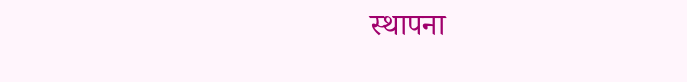स्थापना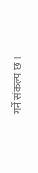गर्ने संकल्प छ ।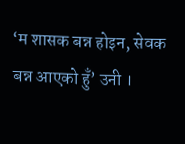‘म शासक बन्न होइन, सेवक बन्न आएको हुँ’ उनी ।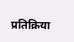प्रतिक्रिया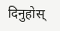दिनुहोस्